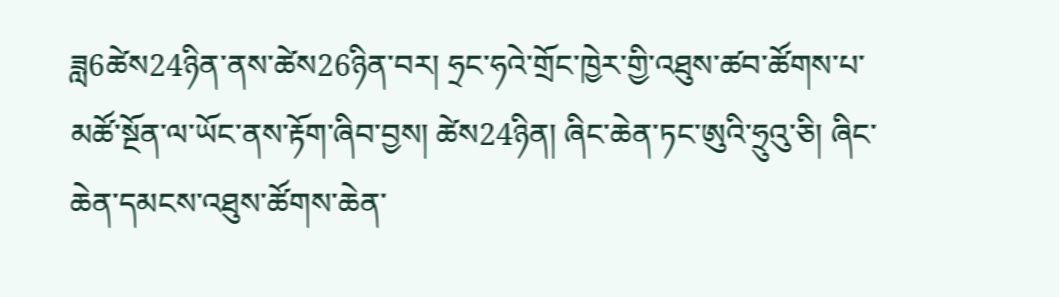ཟླ6ཚེས24ཉིན་ནས་ཚེས26ཉིན་བར། ཧྲང་ཧའེ་གྲོང་ཁྱེར་གྱི་འཐུས་ཚབ་ཚོགས་པ་མཚོ་སྔོན་ལ་ཡོང་ནས་རྟོག་ཞིབ་བྱས། ཚེས24ཉིན། ཞིང་ཆེན་ཏང་ཨུའི་ཧྲུའུ་ཅི། ཞིང་ཆེན་དམངས་འཐུས་ཚོགས་ཆེན་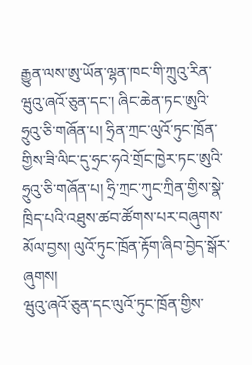རྒྱུན་ལས་ཨུ་ཡོན་ལྷན་ཁང་གི་ཀྲུའུ་རིན་ཝུའུ་ཞའོ་ཅུན་དང་། ཞིང་ཆེན་ཏང་ཨུའི་ཧྲུའུ་ཅི་གཞོན་པ། ཧྲིན་ཀྲང་ལུའོ་ཏུང་ཁྲོན་གྱིས་ཟི་ལིང་དུ་ཧྲང་ཧའེ་གྲོང་ཁྱེར་ཏང་ཨུའི་ཧྲུའུ་ཅི་གཞོན་པ། ཧྲི་ཀྲང་ཀུང་ཀྲིན་གྱིས་སྣེ་ཁྲིད་པའི་འཐུས་ཚབ་ཚོགས་པར་བཞུགས་མོལ་བྱས། ལུའོ་ཏུང་ཁྲོན་རྟོག་ཞིབ་བྱེད་སྒོར་ཞུགས།
ཝུའུ་ཞའོ་ཅུན་དང་ལུའོ་ཏུང་ཁྲོན་གྱིས་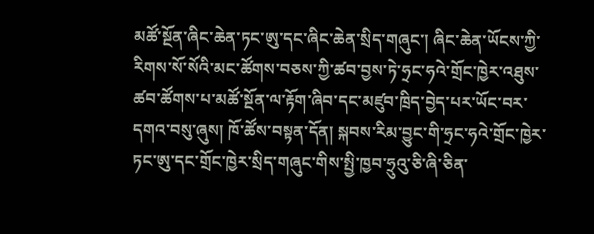མཚོ་སྔོན་ཞིང་ཆེན་ཏང་ཨུ་དང་ཞིང་ཆེན་སྲིད་གཞུང་། ཞིང་ཆེན་ཡོངས་ཀྱི་རིགས་སོ་སོའི་མང་ཚོགས་བཅས་ཀྱི་ཚབ་བྱས་ཏེ་ཧྲང་ཧའེ་གྲོང་ཁྱེར་འཐུས་ཚབ་ཚོགས་པ་མཚོ་སྔོན་ལ་རྟོག་ཞིབ་དང་མཛུབ་ཁྲིད་བྱེད་པར་ཡོང་བར་དགའ་བསུ་ཞུས། ཁོ་ཚོས་བསྟན་དོན། སྐབས་རིམ་བྱུང་གི་ཧྲང་ཧའེ་གྲོང་ཁྱེར་ཏང་ཨུ་དང་གྲོང་ཁྱེར་སྲིད་གཞུང་གིས་སྤྱི་ཁྱབ་ཧྲུའུ་ཅི་ཞི་ཅིན་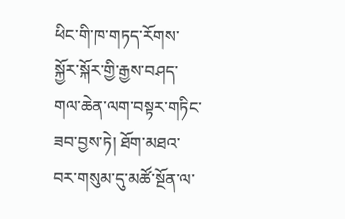ཕིང་གི་ཁ་གཏད་རོགས་སྐྱོར་སྐོར་གྱི་རྒྱས་བཤད་གལ་ཆེན་ལག་བསྟར་གཏིང་ཟབ་བྱས་ཏེ། ཐོག་མཐའ་བར་གསུམ་དུ་མཚོ་སྔོན་ལ་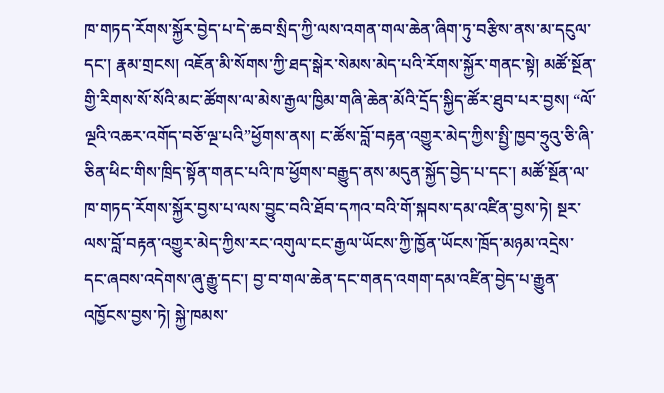ཁ་གཏད་རོགས་སྐྱོར་བྱེད་པ་དེ་ཆབ་སྲིད་ཀྱི་ལས་འགན་གལ་ཆེན་ཞིག་ཏུ་བརྩིས་ནས་མ་དངུལ་དང་། རྣམ་གྲངས། འཇོན་མི་སོགས་ཀྱི་ཐད་སྒེར་སེམས་མེད་པའི་རོགས་སྐྱོར་གནང་སྟེ། མཚོ་སྔོན་གྱི་རིགས་སོ་སོའི་མང་ཚོགས་ལ་མེས་རྒྱལ་ཁྱིམ་གཞི་ཆེན་མོའི་དྲོད་སྐྱིད་ཚོར་ཐུབ་པར་བྱས། “ལོ་ལྔའི་འཆར་འགོད་བཅོ་ལྔ་པའི”ཕྱོགས་ནས། ང་ཚོས་བློ་བརྟན་འགྱུར་མེད་ཀྱིས་སྤྱི་ཁྱབ་ཧྲུའུ་ཅི་ཞི་ཅིན་ཕིང་གིས་ཁྲིད་སྟོན་གནང་པའི་ཁ་ཕྱོགས་བརྒྱུད་ནས་མདུན་སྐྱོད་བྱེད་པ་དང་། མཚོ་སྔོན་ལ་ཁ་གཏད་རོགས་སྐྱོར་བྱས་པ་ལས་བྱུང་བའི་ཐོབ་དཀའ་བའི་གོ་སྐབས་དམ་འཛིན་བྱས་ཏེ། སྔར་ལས་བློ་བརྟན་འགྱུར་མེད་ཀྱིས་རང་འགུལ་ངང་རྒྱལ་ཡོངས་ཀྱི་ཁྱོན་ཡོངས་ཁྲོད་མཉམ་འདྲེས་དང་ཞབས་འདེགས་ཞུ་རྒྱུ་དང་། བྱ་བ་གལ་ཆེན་དང་གནད་འགག་དམ་འཛིན་བྱེད་པ་རྒྱུན་འཁྱོངས་བྱས་ཏེ། སྐྱེ་ཁམས་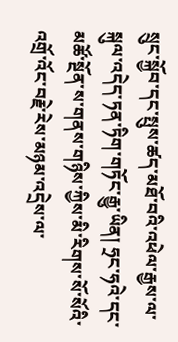སྲུང་སྐྱོབ་དང་སྤུས་ཚད་མཐོ་བའི་འཕེལ་རྒྱས་ལ་སྐུལ་འདེད་ཏན་ཏིག་གཏོང་རྒྱུ་ཡིན། ཧྲང་ཧའེ་དང་མཚོ་སྔོན་ས་གནས་གཉིས་ཀྱིས་མི་རིགས་སོ་སོའི་འགྲོ་འོང་བརྗེ་རེས་མཉམ་འདྲེས་ལ་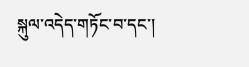སྐུལ་འདེད་གཏོང་བ་དང་།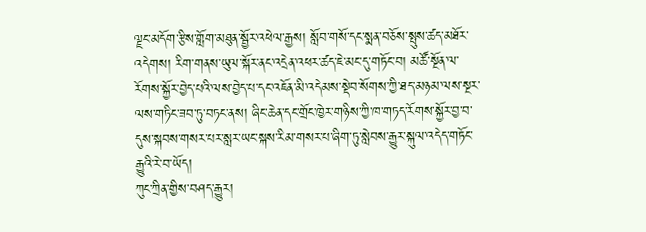ལྗང་མདོག་རྩིས་གློག་མཐུན་སྦྱོར་འཕེལ་རྒྱས། སློབ་གསོ་དང་སྨན་བཅོས་སྤུས་ཚད་མཐོར་འདེགས། རིག་གནས་ཡུལ་སྐོར་ནང་འདྲེན་འཕར་ཚད་ཇེ་མང་དུ་གཏོང་བ། མཚོ་སྔོན་ལ་རོགས་སྐྱོར་བྱེད་པའི་ལས་བྱེད་པ་དང་འཇོན་མི་འདེམས་སྡེབ་སོགས་ཀྱི་ཐད་མཉམ་ལས་སྔར་ལས་གཏིང་ཟབ་ཏུ་བཏང་ནས། ཞིང་ཆེན་དང་གྲོང་ཁྱེར་གཉིས་ཀྱི་ཁ་གཏད་རོགས་སྐྱོར་བྱ་བ་དུས་སྐབས་གསར་པར་སླར་ཡང་སྐས་རིམ་གསར་པ་ཞིག་ཏུ་སླེབས་རྒྱུར་སྐུལ་འདེད་གཏོང་རྒྱུའི་རེ་བ་ཡོད།
ཀུང་ཀྲིན་གྱིས་བཤད་རྒྱུར།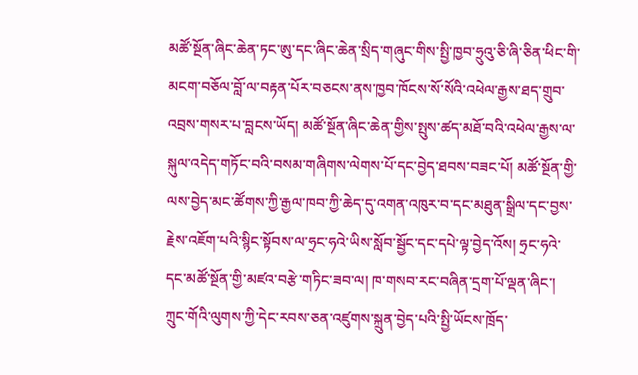མཚོ་སྔོན་ཞིང་ཆེན་ཏང་ཨུ་དང་ཞིང་ཆེན་སྲིད་གཞུང་གིས་སྤྱི་ཁྱབ་ཧྲུའུ་ཅི་ཞི་ཅིན་ཕིང་གི་མངག་བཅོལ་བློ་ལ་བརྟན་པོར་བཅངས་ནས་ཁྱབ་ཁོངས་སོ་སོའི་འཕེལ་རྒྱས་ཐད་གྲུབ་འབྲས་གསར་པ་བླངས་ཡོད། མཚོ་སྔོན་ཞིང་ཆེན་གྱིས་སྤུས་ཚད་མཐོ་བའི་འཕེལ་རྒྱས་ལ་སྐུལ་འདེད་གཏོང་བའི་བསམ་གཞིགས་ལེགས་པོ་དང་བྱེད་ཐབས་བཟང་པོ། མཚོ་སྔོན་གྱི་ལས་བྱེད་མང་ཚོགས་ཀྱི་རྒྱལ་ཁབ་ཀྱི་ཆེད་དུ་འགན་འཁུར་བ་དང་མཐུན་སྒྲིལ་དང་བྱས་རྗེས་འཇོག་པའི་སྙིང་སྟོབས་ལ་ཧྲང་ཧའེ་ཡིས་སློབ་སྦྱོང་དང་དཔེ་ལྟ་བྱེད་འོས། ཧྲང་ཧའེ་དང་མཚོ་སྔོན་གྱི་མཛའ་བརྩེ་གཏིང་ཟབ་ལ། ཁ་གསབ་རང་བཞིན་དྲག་པོ་ལྡན་ཞིང་། ཀྲུང་གོའི་ལུགས་ཀྱི་དེང་རབས་ཅན་འཛུགས་སྐྲུན་བྱེད་པའི་སྤྱི་ཡོངས་ཁྲོད་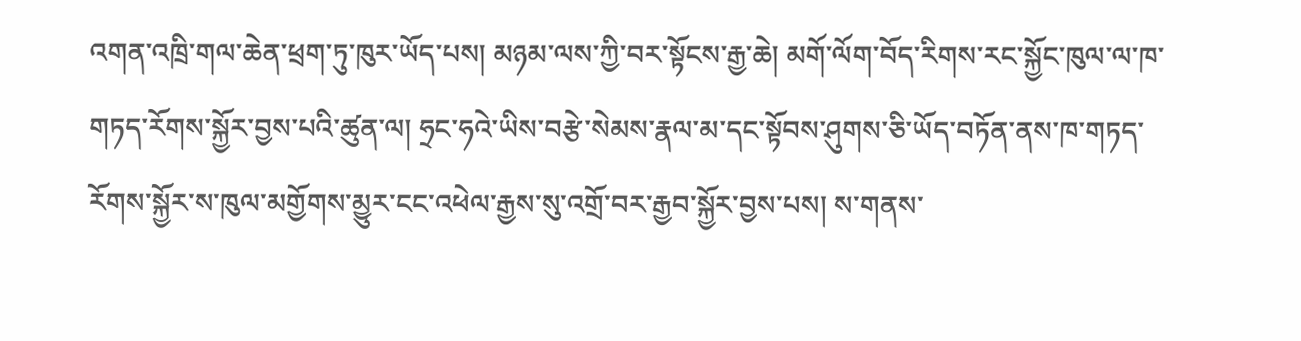འགན་འཁྲི་གལ་ཆེན་ཕྲག་ཏུ་ཁུར་ཡོད་པས། མཉམ་ལས་ཀྱི་བར་སྟོངས་རྒྱ་ཆེ། མགོ་ལོག་བོད་རིགས་རང་སྐྱོང་ཁུལ་ལ་ཁ་གཏད་རོགས་སྐྱོར་བྱས་པའི་ཚུན་ལ། ཧྲང་ཧའེ་ཡིས་བརྩེ་སེམས་རྣལ་མ་དང་སྟོབས་ཤུགས་ཅི་ཡོད་བཏོན་ནས་ཁ་གཏད་རོགས་སྐྱོར་ས་ཁུལ་མགྱོགས་མྱུར་ངང་འཕེལ་རྒྱས་སུ་འགྲོ་བར་རྒྱབ་སྐྱོར་བྱས་པས། ས་གནས་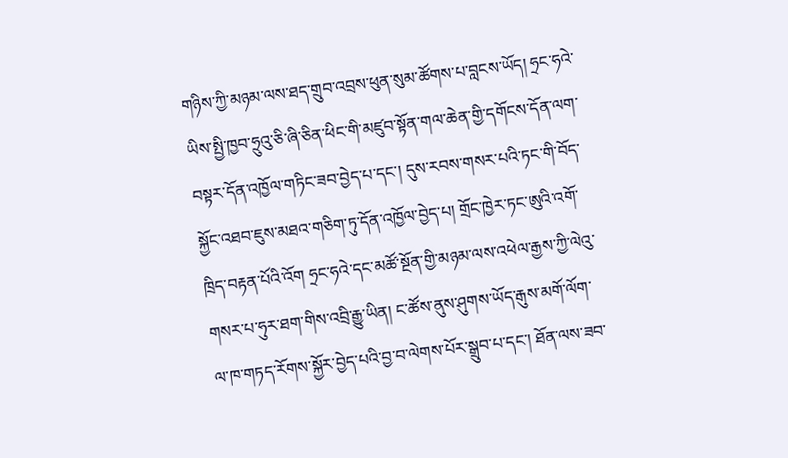གཉིས་ཀྱི་མཉམ་ལས་ཐད་གྲུབ་འབྲས་ཕུན་སུམ་ཚོགས་པ་བླངས་ཡོད། ཧྲང་ཧའེ་ཡིས་སྤྱི་ཁྱབ་ཧྲུའུ་ཅི་ཞི་ཅིན་ཕིང་གི་མཛུབ་སྟོན་གལ་ཆེན་གྱི་དགོངས་དོན་ལག་བསྟར་དོན་འཁྱོལ་གཏིང་ཟབ་བྱེད་པ་དང་། དུས་རབས་གསར་པའི་ཏང་གི་བོད་སྐྱོང་འཐབ་ཇུས་མཐའ་གཅིག་ཏུ་དོན་འཁྱོལ་བྱེད་པ། གྲོང་ཁྱེར་ཏང་ཨུའི་འགོ་ཁྲིད་བརྟན་པོའི་འོག ཧྲང་ཧའེ་དང་མཚོ་སྔོན་གྱི་མཉམ་ལས་འཕེལ་རྒྱས་ཀྱི་ལེའུ་གསར་པ་ཧུར་ཐག་གིས་འབྲི་རྒྱུ་ཡིན། ང་ཚོས་ནུས་ཤུགས་ཡོད་རྒུས་མགོ་ལོག་ལ་ཁ་གཏད་རོགས་སྐྱོར་བྱེད་པའི་བྱ་བ་ལེགས་པོར་སྒྲུབ་པ་དང་། ཐོན་ལས་ཟབ་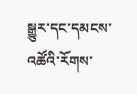སྒྱུར་དང་དམངས་འཚོའི་རོགས་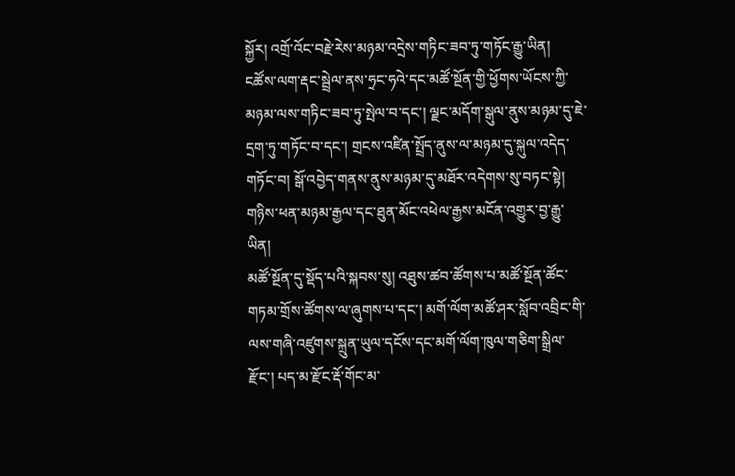སྐྱོར། འགྲོ་འོང་བརྗེ་རེས་མཉམ་འདྲེས་གཏིང་ཟབ་ཏུ་གཏོང་རྒྱུ་ཡིན། ངཚོས་ལག་རྡང་སྦྲེལ་ནས་ཧྲང་ཧའེ་དང་མཚོ་སྔོན་གྱི་ཕྱོགས་ཡོངས་ཀྱི་མཉམ་ལས་གཏིང་ཟབ་ཏུ་སྤེལ་བ་དང་། ལྗང་མདོག་སྒུལ་ནུས་མཉམ་དུ་ཇེ་དྲག་ཏུ་གཏོང་བ་དང་། གྲངས་འཛིན་སྤྲོད་ནུས་ལ་མཉམ་དུ་སྐུལ་འདེད་གཏོང་བ། སྒོ་འབྱེད་གནས་ནུས་མཉམ་དུ་མཐོར་འདེགས་སུ་བཏང་སྟེ། གཉིས་ཕན་མཉམ་རྒྱལ་དང་ཐུན་མོང་འཕེལ་རྒྱས་མངོན་འགྱུར་བྱ་རྒྱུ་ཡིན།
མཚོ་སྔོན་དུ་སྡོད་པའི་སྐབས་སུ། འཐུས་ཚབ་ཚོགས་པ་མཚོ་སྔོན་ཚོང་གཏམ་གྲོས་ཚོགས་ལ་ཞུགས་པ་དང་། མགོ་ལོག་མཚོ་ཤར་སློབ་འབྲིང་གི་ལས་གཞི་འཛུགས་སྐྲུན་ཡུལ་དངོས་དང་མགོ་ལོག་ཁུལ་གཅིག་སྒྲིལ་རྫོང་། པད་མ་རྫོང་རྡོ་གོང་མ་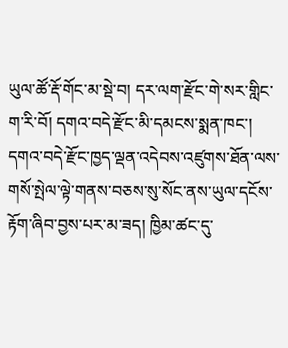ཡུལ་ཚོ་རྡོ་གོང་མ་སྡེ་བ། དར་ལག་རྫོང་གེ་སར་གླིང་ག་རི་བོ། དགའ་བདེ་རྫོང་མི་དམངས་སྨན་ཁང་། དགའ་བདེ་རྫོང་ཁྱད་ལྡན་འདེབས་འཛུགས་ཐོན་ལས་གསོ་སྤེལ་ལྟེ་གནས་བཅས་སུ་སོང་ནས་ཡུལ་དངོས་རྟོག་ཞིབ་བྱས་པར་མ་ཟད། ཁྱིམ་ཚང་དུ་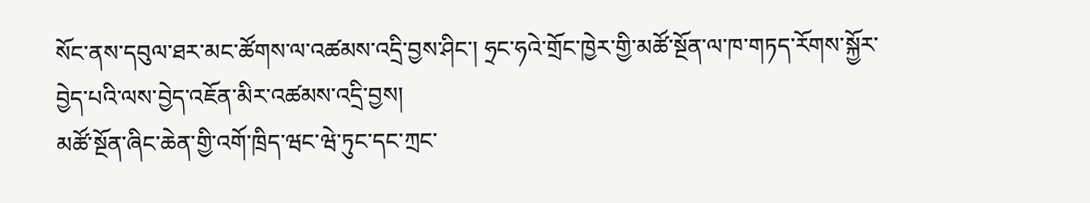སོང་ནས་དབུལ་ཐར་མང་ཚོགས་ལ་འཚམས་འདྲི་བྱས་ཤིང་། ཧྲང་ཧའེ་གྲོང་ཁྱེར་གྱི་མཚོ་སྔོན་ལ་ཁ་གཏད་རོགས་སྐྱོར་བྱེད་པའི་ལས་བྱེད་འཇོན་མིར་འཚམས་འདྲི་བྱས།
མཚོ་སྔོན་ཞིང་ཆེན་གྱི་འགོ་ཁྲིད་ཝང་ཝེ་ཏུང་དང་ཀྲང་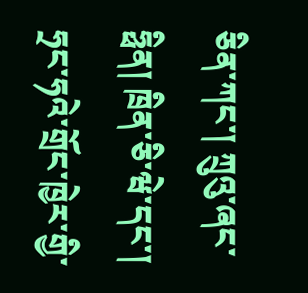ཅིན་ཀང་། ཀྲུའུ་ཞང་ཧྥིན། ཁྲིན་ཅི་ཝེ་དང་། ཧྲང་ཧའེ་གྲོང་ཁྱེར་གྱི་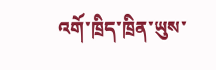འགོ་ཁྲིད་ཁྲིན་ཡུས་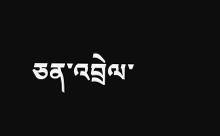ཅན་འབྲེལ་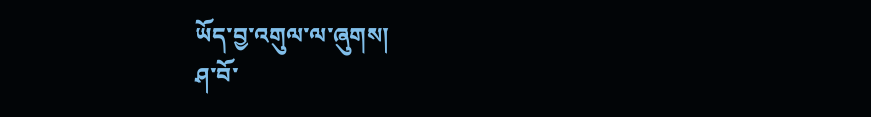ཡོད་བྱ་འགུལ་ལ་ཞུགས།
ཤ་བོ་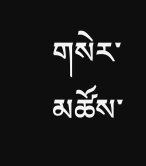གསེར་མཚོས་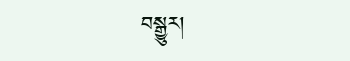བསྒྱུར།